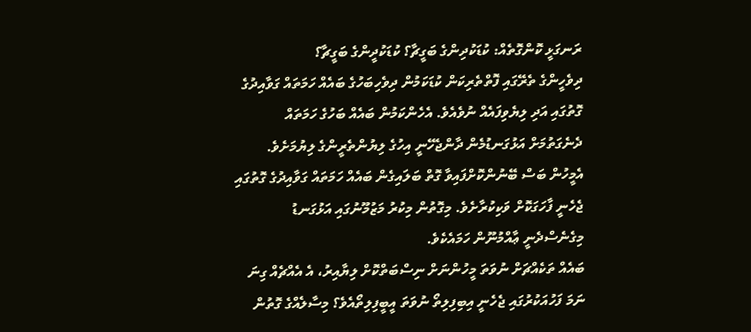ރަނގަޅީ ކޮންގޮތެއް: ކުޑަކުދިންގެ ބަގީޗާ؟ ކުޑަކުދީންގެ ބަގީޗާ؟
ދިވެހީންގެ ތެރޭގައި ފޮތްތެރިކަން ކުޑަކަމުން ދިވެހިބަހުގެ ބައެއް ހަމަތައް ގަވާއިދުގެ ގޮތުގައި އަދި ލިޔެވިފައެއް ނުވެއެވެ. އެހެންކަމުން ބައެއް ބަހުގެ ހަމަތައް ދެނެގަތުމަށް އަޅުގަނޑުމެން ދާންޖެހޭނީ އިހުގެ ލިޔުންތެރީންގެ ލިޔުމަށެވެ. އެމީހުން ބަސް ބޭނުންކޮށްފައިވާ ގޮތް ބަލައިގެން ބައެއް ހަމަތައް ގަވާއިދުގެ ގޮތުގައި ޖެހެނީ ފާހަގަކޮށް ވަކިކުރާށެވެ. މިގޮތުން މިކުރު މަޒުމޫނުގައި އަޅުގަނޑު މިގެނެސްދެނީ ޢާއްމުނޫން ހަމައެކެވެ.
ބައެއް ތަކެއްޗަށް ނުވަތަ މީހުންނަށް ނިސްބަތްކޮށް ލިޔާއިރު، އެ އެއްޗެއް ގިނަ ނަމަ ފަހުއަކުރުގައި ޖެހެނީ އިބިފިލިތޯ ނުވަތަ އީބީފިލިތޯއެވެ؟ މިސާލެއްގެ ގޮތުން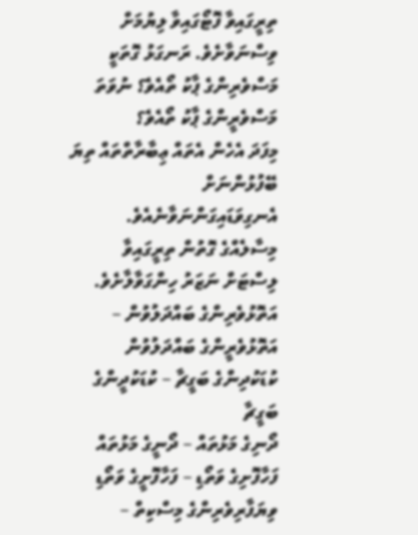ތިރީގައިވާ ފޮޓޯގައިވާ ލިޔުމަށް ވިސްނަވާށެވެ. ރަނގަޅު ގޮތަކީ މަސްވެރިންގެ ޕާކު ތޯއެވެ؟ ނުވަތަ މަސްވެރީންގެ ޕާކު ތޯއެވެ؟
މިފަދަ އެހެން އެތައް ޢިބާރާތްތައް ތިޔަ ބޭފުޅުންނަށް އެނގިވަޑައިގަންނަވާނެއެވެ. މިސާލެއްގެ ގޮތުން ތިރީގައިވާ ލިސްޓަށް ނަޒަރު ހިންގަވާލާށެވެ.
އަތޮޅުވެރިންގެ ބައްދަލުވުން – އަތޮޅުވެރީންގެ ބައްދަލުވުން
ކުޑަކުދިންގެ ބަގީޗާ – ކުޑަކުދީންގެ ބަގީޗާ
ދޯނިގެ މަޅުތައް – ދޯނީގެ މަޅުތައް
ފަހާފޮށިގެ ވަތޯޑި – ފަހާފޮށީގެ ވަތޯޑި
ވިޔަފާރިވެރިންގެ މިސްކިތް –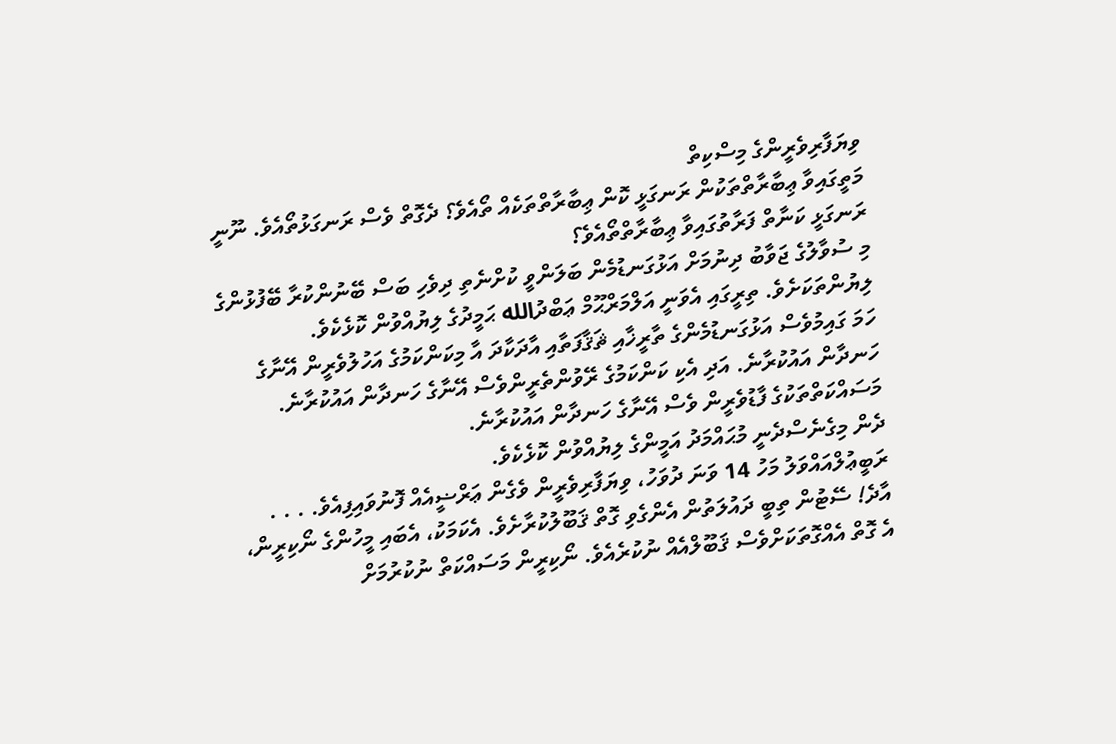ވިޔަފާރިވެރީންގެ މިސްކިތް
މަތީގައިވާ ޢިބާރާތްތަކުން ރަނގަޅީ ކޮން ޢިބާރާތްތަކެއް ތޯއެވެ؟ ދެގޮތް ވެސް ރަނގަޅުތޯއެވެ. ނޫނީ ރަނގަޅީ ކަނާތް ފަރާތުގައިވާ ޢިބާރާތްތޯއެވެ؟
މި ސުވާލުގެ ޖަވާބު ދިނުމަށް އަޅުގަނޑުމެން ބަލަންވީ ކުށްނެތި ދިވެހި ބަސް ބޭނުންކުރާ ބޭފުޅުންގެ ލިޔުންތަކަށެވެ. ތިރީގައި އެވަނީ އަލްމަރްޙޫމް ޢަބްދުالله ޙަމީދުގެ ލިޔުއްވުން ކޮޅެކެވެ.
ހަމަ ގައިމުވެސް އަޅުގަނޑުމެންގެ ތާރީޚާއި ޘަޤާފަތާއި އާދަކާދަ އާ މިކަންކަމުގެ އަހުލުވެރީން އޭނާގެ ހަނދާން އައުކުރާނެ. އަދި އެކި ކަންކަމުގެ ރޭވުންތެރީންވެސް އޭނާގެ ހަނދާން އައުކުރާނެ. މަސައްކަތްތަކުގެ ފާޑުވެރީން ވެސް އޭނާގެ ހަނދާން އައުކުރާނެ.
ދެން މިގެނެސްދެނީ މުޙައްމަދު އަމީންގެ ލިޔުއްވުން ކޮޅެކެވެ.
ރަބީޢުލްއައްވަލު މަހު 14 ވަނަ ދުވަހު، ވިޔަފާރިވެރީން ވެގެން ޢަރްޟީއެއް ފޮނުވައިފިއެވެ. . . . އާދެ! ސޭޓުން ތިބީ ދައުލަތުން އެންގެވި ގޮތް ޤަބޫލުކުރާށެވެ. އެކަމަކު، އެބައި މީހުންގެ ނޯކިރީން، އެ ގޮތް އެއްގޮތަކަށްވެސް ޤަބޫލްއެއް ނުކުރެއެވެ. ނޯކިރީން މަސައްކަތް ނުކުރުމަށް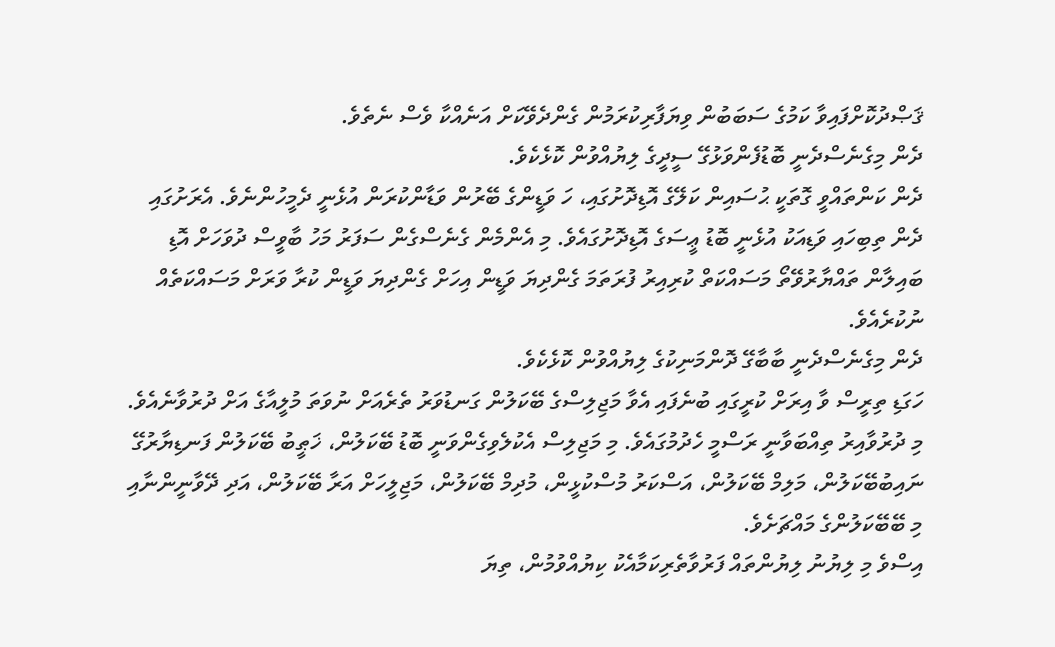ޤަޞްދުކޮށްފައިވާ ކަމުގެ ސަބަބުން ވިޔަފާރިކުރަމުން ގެންދެވޭކަށް އަނެއްކާ ވެސް ނެތެވެ.
ދެން މިގެނެސްދެނީ ބޮޑުފެންވަޅުގޭ ސީދީގެ ލިޔުއްވުން ކޮޅެކެވެ.
ދެން ކަންތައްވީ ގޮތަކީ ޙުސައިން ކަލޭގެ އޮޑިދޮށުގައި، ހަ ވަޑީންގެ ބޭރުން ވަޑާންކުރަން އުޅެނީ ދެމީހުންނެވެ. އެރަށުގައި ދެން ތިބިހައި ވަޑިއަކު އުޅެނީ ބޮޑު ޢީސަގެ އޮޑިދޮށުގައެވެ. މި އެންމެން ގެނެސްގެން ސަފަރު މަހު ބާވީސް ދުވަހަށް އޮޑި ބައިލާން ތައްޔާރުވޭތޯ މަސައްކަތް ކުރިއިރު ފުރަތަމަ ގެންދިޔަ ވަޑީން އިހަށް ގެންދިޔަ ވަޑީން ކުރާ ވަރަށް މަސައްކަތެއް ނުކުރެއެވެ.
ދެން މިގެނެސްދެނީ ބާބާގޭ ދޮންމަނިކުގެ ލިޔުއްވުން ކޮޅެކެވެ.
ހަގަޑި ތިރީސް ވާ އިރަށް ކުރީގައި ބުނެފައި އެވާ މަޖިލިސްގެ ބޭކަލުން ގަނޑުވަރު ތެރެއަށް ނުވަތަ މުލީއާގެ އަށް ދުރުވާނެއެވެ. މި ދުރުވާއިރު ތިއްބަވާނީ ރަސްމީ ހެދުމުގައެވެ. މި މަޖިލިސް އެކުލެވިގެންވަނީ ބޮޑު ބޭކަލުން، ޚަޠީބު ބޭކަލުން ފަނޑިޔާރުގޭ ނައިބުބޭކަލުން، މަލިމް ބޭކަލުން، އަސްކަރު މުސްކުޅީން، މުދިމް ބޭކަލުން، މަޖިލީހަށް އަރާ ބޭކަލުން، އަދި ދޭވާނީންނާއި މި ބޭބޭކަލުންގެ މައްޗަށެވެ.
އިސްވެ މި ލިޔުނު ލިޔުންތައް ފަރުވާތެރިކަމާއެކު ކިޔުއްވުމުން، ތިޔަ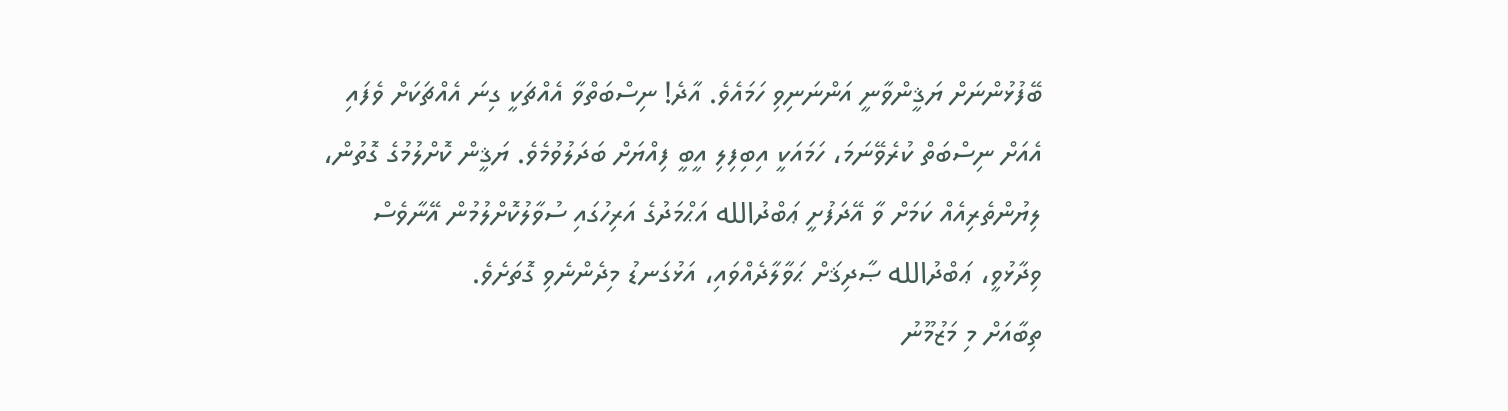ބޭފުޅުންނަށް ޔަޤީންވާނީ އަންނަނިވި ހަމައެވެ. އާދެ! ނިސްބަތްވާ އެއްޗަކީ ގިނަ އެއްޗަކަށް ވެފައި އެއަށް ނިސްބަތް ކުރެވޭނަމަ، ހަމައަކީ އިބިފިލި އީބީ ފިއްޔަށް ބަދަލުވުމެވެ. ޔަޤީން ކޮށްލުމުގެ ގޮތުން، ލިޔުންތެރިއެއް ކަމަށް ވާ އޭދަފުށީ ޢަބްދުالله އަޙްމަދުގެ އަރިހުގައި ސުވާލުކޮށްލުމުން އޭނާވެސް ވިދާޅުވީ، ޢަބްދުالله ޞާދިޤަށް ޙަވާލާދެއްވައި، އަޅުގަނޑު މިދެންނެވި ގޮތަށެވެ.
ތިބާއަށް މި މަޒުމޫނު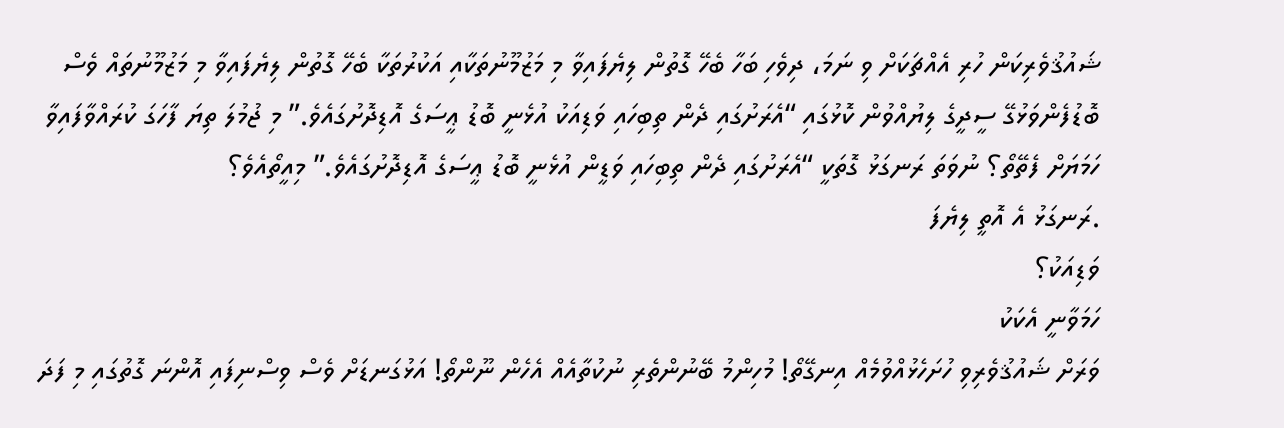ޝައުޤުވެރިކަން ހުރި އެއްޗަކަށް ވި ނަމަ، ދިވެހި ބަހާ ބެހޭ ގޮތުން ލިޔެފައިވާ މި މަޒުމޫނުތަކާއި އަކުރުތަކާ ބެހޭ ގޮތުން ލިޔެފައިވާ މި މަޒުމޫނުތައް ވެސް
ބޮޑުފެންވަޅުގޭ ސީދީގެ ލިޔުއްވުން ކޮޅުގައި “އެރަށުގައި ދެން ތިބިހައި ވަޑިއަކު އުޅެނީ ބޮޑު ޢީސަގެ އޮޑިދޮށުގައެވެ.” މި ޖުމުލަ ތިޔަ ފާހަގަ ކުރައްވާފައިވާ ހަމަޔަށް ފެތޭތޯ؟ ނުވަތަ ރަނގަޅު ގޮތަކީ “އެރަށުގައި ދެން ތިބިހައި ވަޑީން އުޅެނީ ބޮޑު ޢީސަގެ އޮޑިދޮށުގައެވެ.” މިއީތޯއެވެ؟
.ރަނގަޅު އެ އޮތީ ލިޔެފަ
ވަޑިއަކު؟
ހަމަވާނީ އެކަކު
ވަރަށް ޝައުޤުވެރިވި ހުށަހެޅުއްވުމެއް އިނގޭތޯ! މުހިންމު ބޭނުންތެރި ނުކުތާއެއް އެހެން ނޫންތޯ! އަޅުގަނޑަށް ވެސް ވިސްނިފައި އޮންނަ ގޮތުގައި މި ފަދަ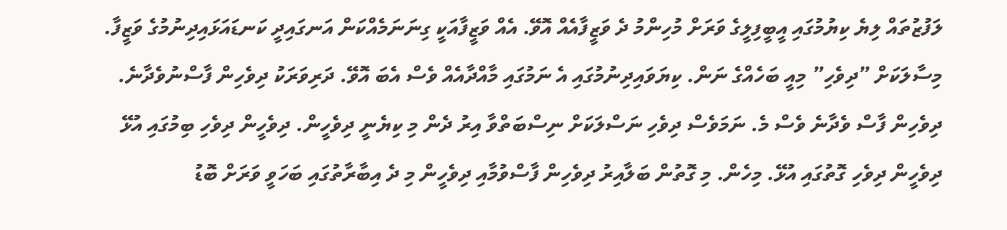ލަފުޒުތައް ލިޔެ ކިޔުމުގައި އީބީފިލީގެ ވަރަށް މުހިންމު ދެ ވަޒީފާއެއް އޮވޭ. އެއް ވަޒީފާއަކީ ގިނަނަމެއްކަން އަނގައިދީ ކަނޑައަޅައިދިނުމުގެ ވަޒީފާ. މިސާލަކަށް ”ދިވެހި” މިއީ ބަހެއްގެ ނަން. ކިޔަވައިދިނުމުގައި އެ ނަމުގައި މާއްދާއެއް ވެސް އެބަ އޮވޭ. ދަރިވަރަކު ދިވެހިން ފާސްނުވެދާނެ. ދިވެހިން ފާސް ވެދާނެ ވެސް މެ. ނަމަވެސް ދިވެހި ނަސްލަކަށް ނިސްބަތްވާ އިރު ދެން މި ކިޔެނީ ދިވެހީން. ދިވެހީން ދިވެހި ބިމުގައި އުޅޭ ދިވެހީން ދިވެހި ގޮތުގައި އުޅޭ. މިހެން. މި ގޮތުން ބަލާއިރު ދިވެހިން ފާސްވުމާއި ދިވެހީން މި ދެ އިބާރާތުގައި ބަހަވީ ވަރަށް ބޮޑު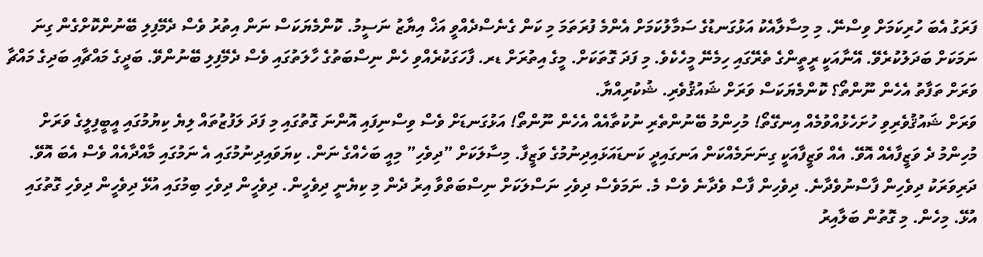ފަރަގު އެބަ ހުރިކަމަށް ވިސްނޭ. މި މިސާލާއެކު އަޅުގަނޑުގެ ސަމާލުކަމަށް އެންމެ ފުރަތަމަ މި ކަން ގެނެސްދެއްވީ އަޚް އިޔާޒު ނަސީމު. ކޮންމެޔަކަސް ނަން އިތުރު ވެސް ދެމޭފިލި ބޭނުންކޮށްގެން ގިނަ ނަމަކަށް ބަދަލުކުރެވޭ. އޭނާއަކީ ރީތީންގެ ތެރޭގައި ހިމެނޭ މީހެކެވެ. މި ފަދަ ގޮތަކަށް. މީގެ އިތުރަށް ޑރ. ފާހަގަކުރެއްވި ހެން ނިސްބަތުގެ ހާލަތުގައި ވެސް ދެމޭފިލި ބޭނުންވޭ. ބަދީގެ މައްޗާއި ބަދިގެ މައްޗާ ވަރަށް ތަފާތު އެހެން ނޫންތޯ؟ ކޮންމެޔަކަސް ވަރަށް ޝައުޤުވެރި. ޝުކުރިއްޔާ.
ވަރަށް ޝައުޤުވެރިވި ހުށަހެޅުއްވުމެއް އިނގޭތޯ! މުހިންމު ބޭނުންތެރި ނުކުތާއެއް އެހެން ނޫންތޯ! އަޅުގަނޑަށް ވެސް ވިސްނިފައި އޮންނަ ގޮތުގައި މި ފަދަ ލަފުޒުތައް ލިޔެ ކިޔުމުގައި އީބީފިލީގެ ވަރަށް މުހިންމު ދެ ވަޒީފާއެއް އޮވޭ. އެއް ވަޒީފާއަކީ ގިނަނަމެއްކަން އަނގައިދީ ކަނޑައަޅައިދިނުމުގެ ވަޒީފާ. މިސާލަކަށް ”ދިވެހި” މިއީ ބަހެއްގެ ނަން. ކިޔަވައިދިނުމުގައި އެ ނަމުގައި މާއްދާއެއް ވެސް އެބަ އޮވޭ. ދަރިވަރަކު ދިވެހިން ފާސްނުވެދާނެ. ދިވެހިން ފާސް ވެދާނެ ވެސް މެ. ނަމަވެސް ދިވެހި ނަސްލަކަށް ނިސްބަތްވާ އިރު ދެން މި ކިޔެނީ ދިވެހީން. ދިވެހީން ދިވެހި ބިމުގައި އުޅޭ ދިވެހީން ދިވެހި ގޮތުގައި އުޅޭ. މިހެން. މި ގޮތުން ބަލާއިރު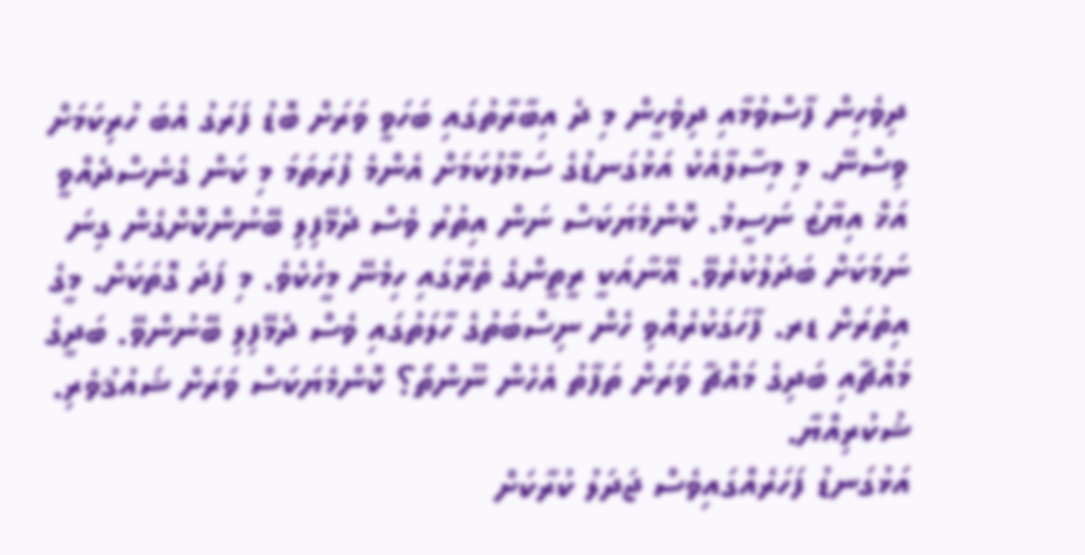ދިވެހިން ފާސްވުމާއި ދިވެހީން މި ދެ އިބާރާތުގައި ބަހަވީ ވަރަށް ބޮޑު ފަރަގު އެބަ ހުރިކަމަށް ވިސްނޭ. މި މިސާލާއެކު އަޅުގަނޑުގެ ސަމާލުކަމަށް އެންމެ ފުރަތަމަ މި ކަން ގެނެސްދެއްވީ އަޚް އިޔާޒު ނަސީމު. ކޮންމެޔަކަސް ނަން އިތުރު ވެސް ދެމޭފިލި ބޭނުންކޮށްގެން ގިނަ ނަމަކަށް ބަދަލުކުރެވޭ. އޭނާއަކީ ރީތީންގެ ތެރޭގައި ހިމެނޭ މީހެކެވެ. މި ފަދަ ގޮތަކަށް. މީގެ އިތުރަށް ޑރ. ފާހަގަކުރެއްވި ހެން ނިސްބަތުގެ ހާލަތުގައި ވެސް ދެމޭފިލި ބޭނުންވޭ. ބަދީގެ މައްޗާއި ބަދިގެ މައްޗާ ވަރަށް ތަފާތު އެހެން ނޫންތޯ؟ ކޮންމެޔަކަސް ވަރަށް ޝައުޤުވެރި. ޝުކުރިއްޔާ.
އަޅުގަނޑު ފަހަރެއްގައިވެސް ޖަދަލު ކުރާކަށް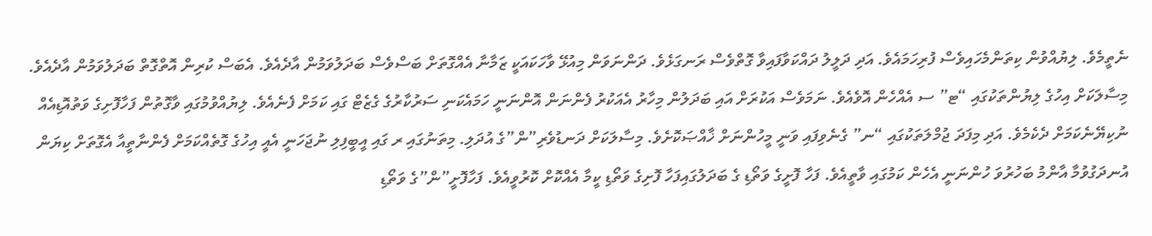ނެތީމެވެ. ލިޔުއްވުން ކިތަންމެހައިވެސް ފުރިހަމައެވެ. އަދި ދަލީލު ދައްކަވާފައިވާ ގޮތްވެސް ރަނގަޅެވެ. ދަންނަވަން މިއުޅޭ ވާހަކައަކީ ޒަމާނާ އެއްގޮތަށް ބަސްވެސް ބަދަލުވަމުން އާދެއެވެ. އެބަސް ކުރިން އޮތްގޮތް ބަދަލުވަމުން އާދެއެވެ. މިސާލަކަށް އިހުގެ ލިޔުންތަކުގައި “ޓ” ސ އެއްހެން އޮވެއެވެ. ނަމަވެސް އަކުރަށް އައި ބަދަލުން މިހާރު އެއަކުރު ފެންނަން އޮންނަނީ ހަމައެކަނި ސަރުކާރުގެ ގެޒެޓް ގައި ކަމަށް ފެނެއެވެ. ލިޔުއްވުމުގައި ވާގޮތުން ފަހާފޮށިގެ ވަތުއޮޑިއެއް ނުކިޔޭނެކަމަށް ދެކެމެވެ. އަދި މިފަދަ ޖުމްލަތަކުގައި “ނ” ގެނެވިފައި ވަނީ މީހުންނަށް ޚާއްޞަކޮށެވެ. މިސާލަކަށް ދަނޑުވެރި”ން”ގެ އުދަލި. މިތަނުގައި ރ ގައި އީބީފިލި ނުޖަހަނީ އެއީ އިހުގެ ގޮތެއްކަމަށް ފެންނާތީއާ އެގޮތަށް ކިޔަން އުނދަގުވުމާ އާންމު ބަހުރުވަ ހުންނަނީ އެހެން ކަމުގައި ވާތީއެވެ. ފަހާ ފޮށީގެ ވަތޯޑި ގެ ބަދަލުގައިފަހާ ފޮށިގެ ވަތޯޑި ކީމާ އެއްކޮށް ކޮރުވީއެވެ. ފަހާފޮށީ”ން”ގެ ވަތޯޑި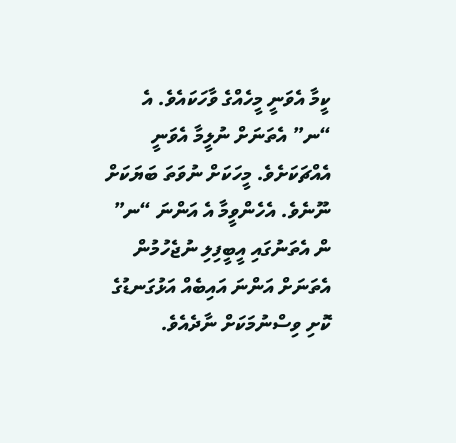ކީމާ އެވަނީ މީހެއްގެ ވާހަކައެވެ. އެ “ނ” އެތަނަށް ނުލީމާ އެވަނީ އެއްޗަކަށެވެ. މީހަކަށް ނުވަތަ ބަޔަކަށް ނޫނެވެ. އެހެންވީމާ އެ އަންނަ “ނ” ން އެތަނުގައި އީބީފިލި ނުޖެހުމުން އެތަނަށް އަންނަ އައިބެއް އަޅުގަނޑުގެ ކޮށި ވިސްނުމަކަށް ނާދެއެވެ.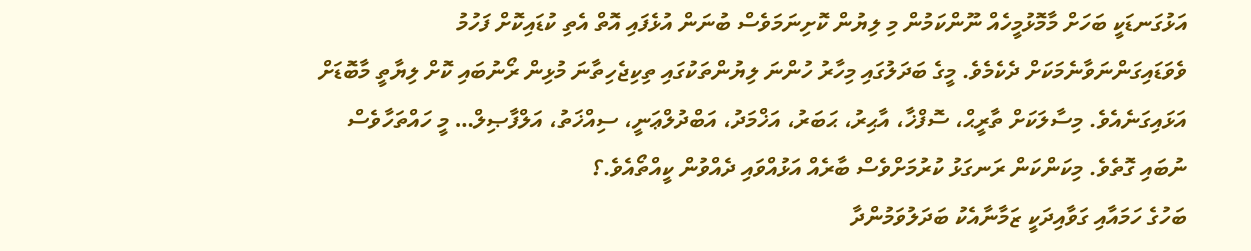އަޅުގަނޑަކީ ބަހަށް މާމޮޅުމީހެއް ނޫންކަމުން މި ލިޔުން ކޮށިނަމަވެސް ބުނަން އުޅެފައި އޮތް އެތި ކުޑައިކޮށް ފަހުމު ވެވަޑައިގަންނަވާނެމަކަށް ދެކެމެވެ. މީގެ ބަދަލުގައި މިހާރު ހުންނަ ލިޔުންތަކުގައި ތިކިޖެހިތާނަ މުޅިން ރޯނުބައި ކޮށް ލިޔާތީ މާބޮޑަށް އަޅައިގަނެއެވެ. މިސާލަކަށް ތާރީޙް، ސޮފްޚާ، އާޙިރު، ޙަބަރު، އަޚްމަދު، އަބްދުލްޢަނީ، ސިއްޚަތު، އަލްފާޞިލް… މީ ހައްތަހާވެސް ނުބައި ގޮތެވެ. މިކަންކަން ރަނގަޅު ކުރުމަށްވެސް ބާރެއް އަޅުއްވައި ދެއްވުން ކީއްތޯއެވެ.؟
ބަހުގެ ހަމައާއި ގަވާއިދަކީ ޒަމާނާއެކު ބަދަލުވަމުންދާ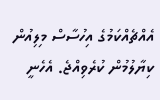އެއްޗެއްކަމުގެ އިހުސާސް މިލިއުން ކިޔާލުމުން ކުރެވިއްޖެ. އެހެނީ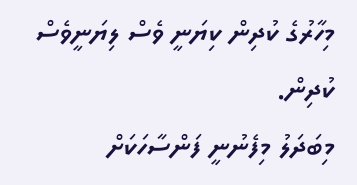މިހާރުގެ ކުދިން ކިޔަނީ ވެސް ލިޔަނީވެސް ކުދިން.
މިބަދަލު މިފެނުނީ ފަންސާހަކަށް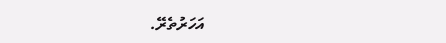އަހަރުތެރޭ.